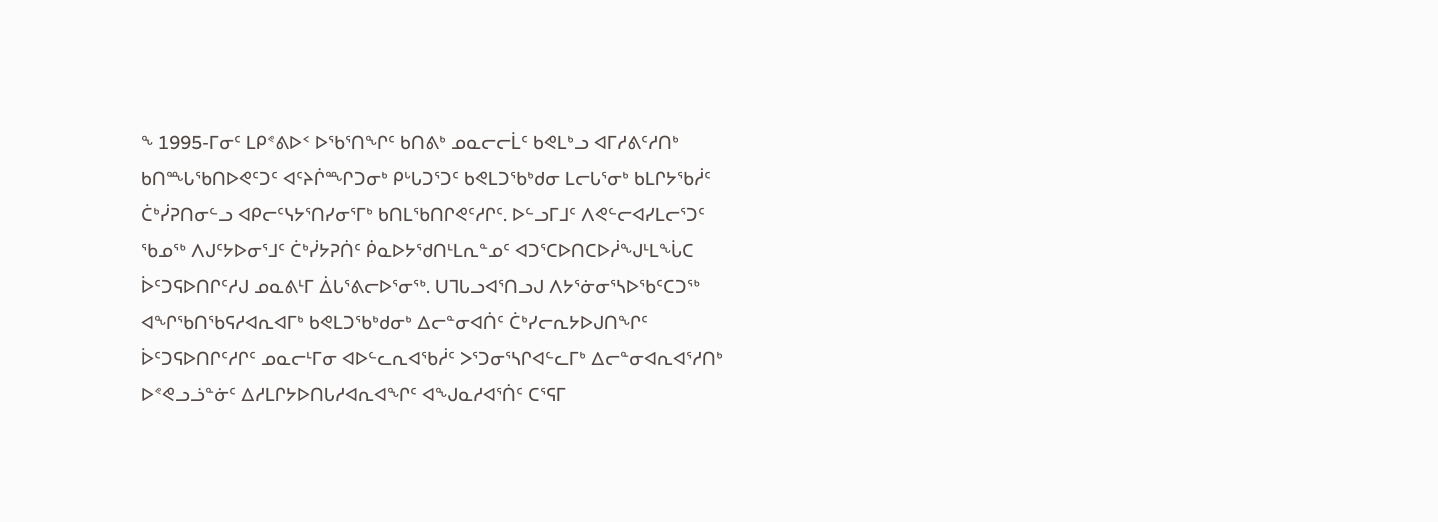ᖕ 1995-ᒥᓂᑦ ᒪᑭᕝᕕᐅᑉ ᐅᖃᕐᑎᖏᑦ ᑲᑎᕕᒃ ᓄᓇᓕᓕᒫᑦ ᑲᕙᒪᒃᓗ ᐊᒥᓱᕕᑦᓱᑎᒃ ᑲᑎᙵᖃᑎᐅᕙᑦᑐᑦ ᐊᑦᔨᒌᙱᑐᓂᒃ ᑭᒡᒐᑐᕐᑐᑦ ᑲᕙᒪᑐᖃᒃᑯᓂ ᒪᓕᒐᕐᓂᒃ ᑲᒪᒋᔭᖃᓲᑦ ᑖᒃᓰᕈᑎᓂᓪᓗ ᐊᑭᓕᑦᓭᔭᕐᑎᓯᓂᕐᒥᒃ ᑲᑎᒪᖃᑎᒋᕙᑦᓱᒋᑦ. ᐅᓪᓗᒥᒧᑦ ᐱᕙᓪᓕᐊᓯᒪᓕᕐᑐᑦ ᖃᓄᖅ ᐱᒍᑦᔭᐅᓂᕐᒧᑦ ᑖᒃᓰᔭᕈᑏᑦ ᑮᓇᐅᔭᖁᑎᒻᒪᕆᓐᓄᑦ ᐊᑐᕐᑕᐅᑎᑕᐅᓲᖑᒻᒪᖔᑕ ᐆᑦᑐᕋᐅᑎᒋᑦᓱᒍ ᓄᓇᕕᒻᒥ ᐄᒐᕐᕕᓕᐅᕐᓂᖅ. ᑌᒣᒐᓗᐊᕐᑎᓗᒍ ᐱᔭᕐᓃᓂᕐᓴᐅᖃᑦᑕᑐᖅ ᐊᖏᖃᑎᖃᕋᓱᐊᕆᐊᒥᒃ ᑲᕙᒪᑐᖃᒃᑯᓂᒃ ᐃᓕᓐᓂᐊᑏᑦ ᑖᒃᓯᓕᕆᔭᐅᒍᑎᖏᑦ ᐆᑦᑐᕋᐅᑎᒋᑦᓱᒋᑦ ᓄᓇᓕᒻᒥᓂ ᐊᐅᓪᓚᕆᐊᖃᓲᑦ ᐳᕐᑐᓂᕐᓴᒋᐊᓪᓚᒥᒃ ᐃᓕᓐᓂᐊᕆᐊᕐᓱᑎᒃ ᐅᕝᕙᓗᓘᓐᓃᑦ ᐃᓱᒪᒋᔭᐅᑎᒐᓱᐊᕆᐊᖏᑦ ᐊᖑᓇᓱᐊᕐᑏᑦ ᑕᕐᕋᒥ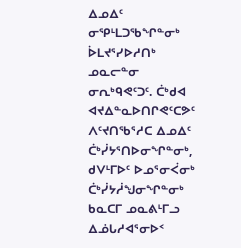ᐃᓄᐃᑦ ᓂᕿᒻᒪᑐᖃᖏᓐᓂᒃ ᐆᒪᔪᕐᓯᐅᓱᑎᒃ ᓄᓇᓕᓐᓂ ᓂᕆᒃᑫᕙᑦᑐᑦ. ᑖᒃᑯᐊ ᐊᔪᐃᓐᓇᐅᑎᒋᕙᑦᑕᕗᑦ ᐱᑦᔪᑎᖃᕐᓱᑕ ᐃᓄᐃᑦ ᑖᒃᓰᔭᕐᑎᐅᓂᖏᓐᓂᒃ, ᑯᐯᒻᒥᐅᑦ ᐅᓄᕐᓂᐹᓂᒃ ᑖᒃᓰᔭᓲᖑᓂᖏᓐᓂᒃ ᑲᓇᑕᒥ ᓄᓇᕕᒻᒥᓗ ᐃᓅᒐᓱᐊᕐᓂᐅᑉ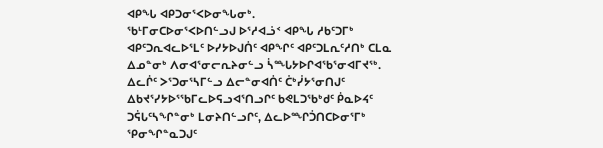ᐊᑭᖓ ᐊᑭᑐᓂᕐᐸᐅᓂᖓᓂᒃ.
ᖃᒻᒥᓂᑕᐅᓂᕐᐸᐅᑎᓪᓗᒍ ᐅᕐᓱᐊᓘᑉ ᐊᑭᖓ ᓱᑲᑦᑐᒥᒃ ᐊᑭᑦᑐᕆᐊᓚᐅᕐᒪᑦ ᐅᓯᔭᐅᒍᑏᑦ ᐊᑭᖏᑦ ᐊᑭᑦᑐᒪᕆᑦᓱᑎᒃ ᑕᒪᓇ ᐃᓄᓐᓂᒃ ᐱᓂᐊᕐᓂᓕᕆᔨᓂᓪᓗ ᓵᙵᔭᐅᒋᐊᖃᕐᓂᐊᒥᔪᖅ.
ᐃᓚᒌᑦ ᐳᕐᑐᓂᕐᓴᒥᓪᓗ ᐃᓕᓐᓂᐊᑏᑦ ᑖᒃᓰᔭᕐᓂᑎᒍᑦ ᐃᑲᔪᕐᓯᔭᐅᕐᖃᒥᓚᐅᕋᓗᐊᕐᑎᓗᒋᑦ ᑲᕙᒪᑐᖃᒃᑯᑦ ᑮᓇᐅᔦᑦ ᑐᕌᒐᑦᓴᖏᓐᓂᒃ ᒪᓂᔨᑎᓪᓗᒋᑦ, ᐃᓚᐅᙱᑑᑎᑕᐅᓂᕐᒥᒃ ᕿᓂᖏᓐᓇᑐᒍᑦ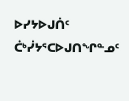ᐅᓯᔭᐅᒍᑏᑦ ᑖᒃᓰᔭᕐᑕᐅᒍᑎᖏᓐᓄᑦ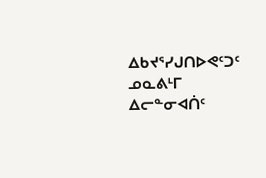ᐃᑲᔪᕐᓯᒍᑎᐅᕙᑦᑐᑦ ᓄᓇᕕᒻᒥ ᐃᓕᓐᓂᐊᑏᑦ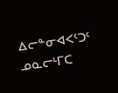ᐃᓕᓐᓂᐊᐸᑦᑐᑦ ᓄᓇᓕᒻᒥᑕ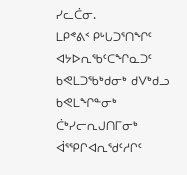ᓯᓚᑖᓂ.
ᒪᑭᕝᕕᑉ ᑭᒡᒐᑐᕐᑎᖏᑦ ᐊᔭᐅᕆᖃᑦᑕᖏᓇᑐᑦ ᑲᕙᒪᑐᖃᒃᑯᓂᒃ ᑯᐯᒃᑯᓗ ᑲᕙᒪᖏᓐᓂᒃ ᑖᒃᓯᓕᕆᒍᑎᒥᓂᒃ ᐋᕐᕿᒋᐊᕆᖁᑦᓱᒋᑦ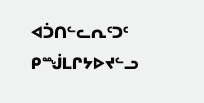ᐊᑑᑎᓪᓚᕆᑦᑐᑦ ᑭᙴᒪᒋᔭᐅᔪᓪᓗ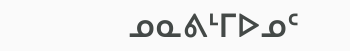ᓄᓇᕕᒻᒥᐅᓄᑦ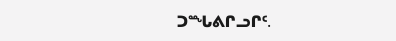ᑐᙵᕕᒋᓗᒋᑦ.